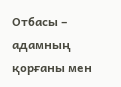Отбасы – адамның қорғаны мен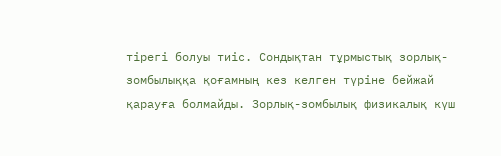тірегі болуы тиіс. Сондықтан тұрмыстық зорлық-зомбылыққа қоғамның кез келген түріне бейжай қарауға болмайды. Зорлық-зомбылық физикалық күш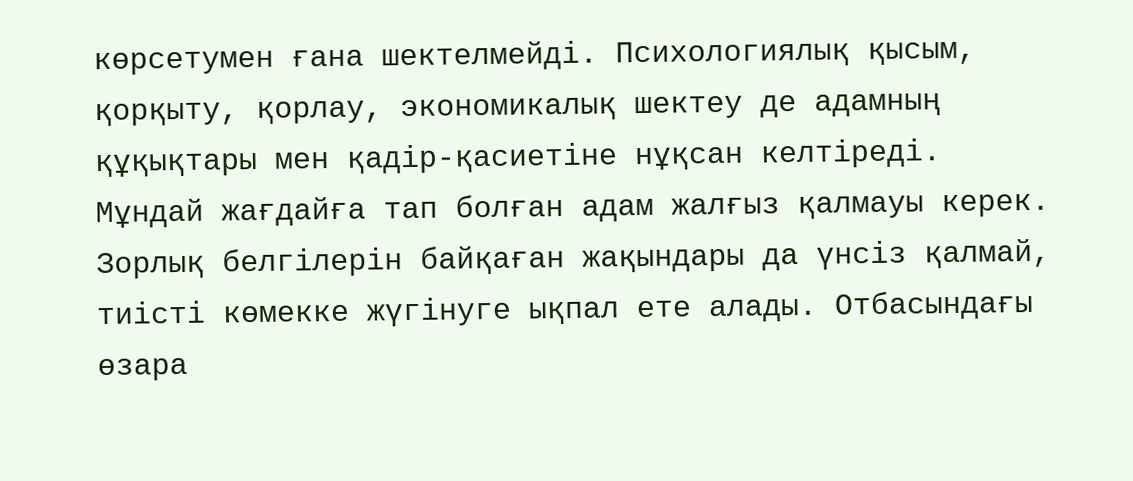көрсетумен ғана шектелмейді. Психологиялық қысым, қорқыту, қорлау, экономикалық шектеу де адамның құқықтары мен қадір-қасиетіне нұқсан келтіреді.
Мұндай жағдайға тап болған адам жалғыз қалмауы керек. Зорлық белгілерін байқаған жақындары да үнсіз қалмай, тиісті көмекке жүгінуге ықпал ете алады. Отбасындағы өзара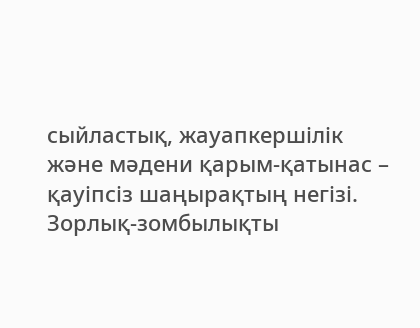сыйластық, жауапкершілік және мәдени қарым-қатынас – қауіпсіз шаңырақтың негізі. Зорлық-зомбылықты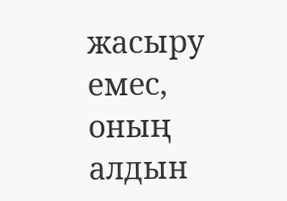жасыру емес, оның алдын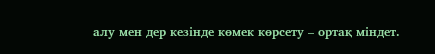алу мен дер кезінде көмек көрсету – ортақ міндет.